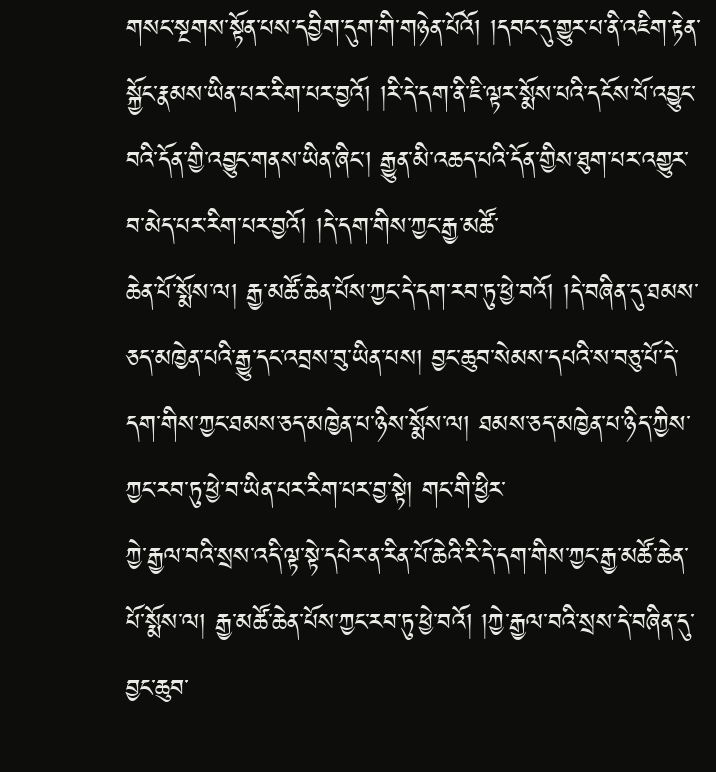གསང་སྔགས་སྟོན་པས་དབྱིག་དུག་གི་གཉེན་པོའོ། །དབང་དུ་གྱུར་པ་ནི་འཇིག་རྟེན་སྐྱོང་རྣམས་ཡིན་པར་རིག་པར་བྱའོ། །རི་དེ་དག་ནི་ཇི་ལྟར་སྨོས་པའི་དངོས་པོ་འབྱུང་བའི་དོན་གྱི་འབྱུང་གནས་ཡིན་ཞིང་། རྒྱུན་མི་འཆད་པའི་དོན་གྱིས་ཐུག་པར་འགྱུར་བ་མེད་པར་རིག་པར་བྱའོ། །དེ་དག་གིས་ཀྱང་རྒྱ་མཚོ་
ཆེན་པོ་སྨོས་ལ། རྒྱ་མཚོ་ཆེན་པོས་ཀྱང་དེ་དག་རབ་ཏུ་ཕྱེ་བའོ། །དེ་བཞིན་དུ་ཐམས་ཅད་མཁྱེན་པའི་རྒྱུ་དང་འབྲས་བུ་ཡིན་པས། བྱང་ཆུབ་སེམས་དཔའི་ས་བཅུ་པོ་དེ་དག་གིས་ཀྱང་ཐམས་ཅད་མཁྱེན་པ་ཉིས་སྨོས་ལ། ཐམས་ཅད་མཁྱེན་པ་ཉིད་ཀྱིས་ཀྱང་རབ་ཏུ་ཕྱེ་བ་ཡིན་པར་རིག་པར་བྱ་སྟེ། གང་གི་ཕྱིར་
ཀྱེ་རྒྱལ་བའི་སྲས་འདི་ལྟ་སྟེ་དཔེར་ན་རིན་པོ་ཆེའི་རི་དེ་དག་གིས་ཀྱང་རྒྱ་མཚོ་ཆེན་པོ་སྨོས་ལ། རྒྱ་མཚོ་ཆེན་པོས་ཀྱང་རབ་ཏུ་ཕྱེ་བའོ། །ཀྱེ་རྒྱལ་བའི་སྲས་དེ་བཞིན་དུ་བྱང་ཆུབ་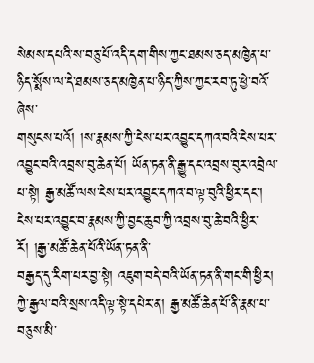སེམས་དཔའི་ས་བཅུ་པོ་འདི་དག་གིས་ཀྱང་ཐམས་ཅད་མཁྱེན་པ་ཉིད་སྨོས་ལ་དེ་ཐམས་ཅད་མཁྱེན་པ་ཉིད་ཀྱིས་ཀྱང་རབ་ཏུ་ཕྱེ་བའོ་ཞེས་
གསུངས་པའོ། །ས་རྣམས་ཀྱི་ངེས་པར་འབྱུང་དཀའ་བའི་ངེས་པར་འབྱུང་བའི་འབྲས་བུ་ཆེན་པོ། ཡོན་ཏན་ནི་རྒྱུ་དང་འབྲས་བུར་འབྲེལ་པ་སྟེ། རྒྱ་མཚོ་ལས་ངེས་པར་འབྱུང་དཀའ་བ་ལྟ་བུའི་ཕྱིར་དང་། ངེས་པར་འབྱུང་བ་རྣམས་ཀྱི་བྱང་ཆུབ་ཀྱི་འབྲས་བུ་ཆེ་བའི་ཕྱིར་རོ། །རྒྱ་མཚོ་ཆེན་པོའི་ཡོན་ཏན་ནི་
བརྒྱད་དུ་རིག་པར་བྱ་སྟེ། འཇུག་བདེ་བའི་ཡོན་ཏན་ནི་གང་གི་ཕྱིར། ཀྱེ་རྒྱལ་བའི་སྲས་འདི་ལྟ་སྟེ་དཔེར་ན། རྒྱ་མཚོ་ཆེན་པོ་ནི་རྣམ་པ་བཅུས་མི་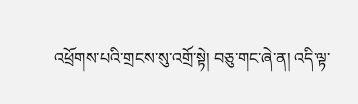འཕྲོགས་པའི་གྲངས་སུ་འགྲོ་སྟེ། བཅུ་གང་ཞེ་ན། འདི་ལྟ་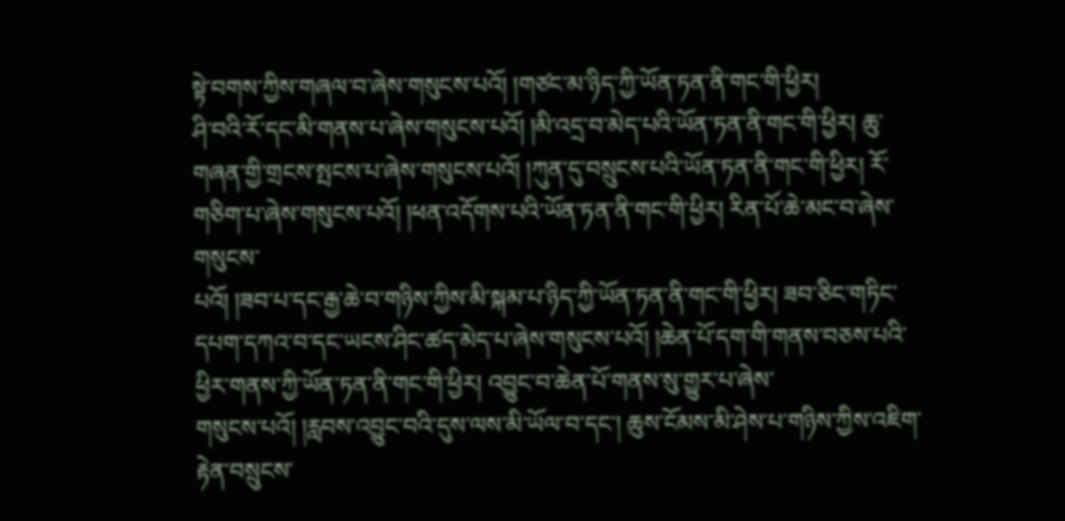སྟེ་བགས་ཀྱིས་གཞལ་བ་ཞེས་གསུངས་པའོ། །གཙང་མ་ཉིད་ཀྱི་ཡོན་ཏན་ནི་གང་གི་ཕྱིར།
ཤི་བའི་རོ་དང་མི་གནས་པ་ཞེས་གསུངས་པའོ། །མི་འདྲ་བ་མེད་པའི་ཡོན་ཏན་ནི་གང་གི་ཕྱིར། ཆུ་གཞན་གྱི་གྲངས་སྤངས་པ་ཞེས་གསུངས་པའོ། །ཀུན་དུ་བསྲུངས་པའི་ཡོན་ཏན་ནི་གང་གི་ཕྱིར། རོ་གཅིག་པ་ཞེས་གསུངས་པའོ། །ཕན་འདོགས་པའི་ཡོན་ཏན་ནི་གང་གི་ཕྱིར། རིན་པོ་ཆེ་མང་བ་ཞེས་གསུངས་
པའོ། །ཟབ་པ་དང་རྒྱ་ཆེ་བ་གཉིས་ཀྱིས་མི་སྐམ་པ་ཉིད་ཀྱི་ཡོན་ཏན་ནི་གང་གི་ཕྱིར། ཟབ་ཅིང་གཏིང་དཔག་དཀའ་བ་དང་ཡངས་ཤིང་ཚད་མེད་པ་ཞེས་གསུངས་པའོ། །ཆེན་པོ་དག་གི་གནས་བཅས་པའི་ཕྱིར་གནས་ཀྱི་ཡོན་ཏན་ནི་གང་གི་ཕྱིར། འབྱུང་བ་ཆེན་པོ་གནས་སུ་གྱུར་པ་ཞེས་
གསུངས་པའོ། །རླབས་འབྱུང་བའི་དུས་ལས་མི་ཡོལ་བ་དང་། ཆུས་ངོམས་མི་ཤེས་པ་གཉིས་ཀྱིས་འཇིག་རྟེན་བསྲུངས་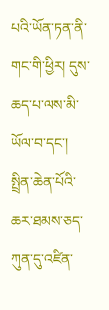པའི་ཡོན་ཏན་ནི་གང་གི་ཕྱིར། དུས་ཆད་པ་ལས་མི་ཡོལ་བ་དང་། སྤྲིན་ཆེན་པོའི་ཆར་ཐམས་ཅད་ཀུན་དུ་འཛིན་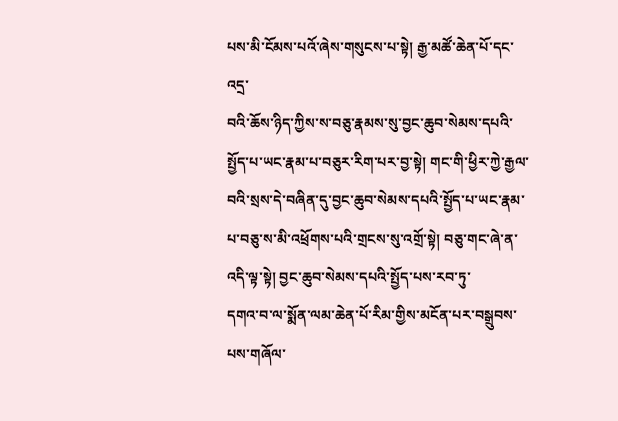པས་མི་ངོམས་པའོ་ཞེས་གསུངས་པ་སྟེ། རྒྱ་མཚོ་ཆེན་པོ་དང་འདྲ་
བའི་ཆོས་ཉིད་ཀྱིས་ས་བཅུ་རྣམས་སུ་བྱང་ཆུབ་སེམས་དཔའི་སྤྱོད་པ་ཡང་རྣམ་པ་བཅུར་རིག་པར་བྱ་སྟེ། གང་གི་ཕྱིར་ཀྱེ་རྒྱལ་བའི་སྲས་དེ་བཞིན་དུ་བྱང་ཆུབ་སེམས་དཔའི་སྤྱོད་པ་ཡང་རྣམ་པ་བཅུ་ས་མི་འཕྲོགས་པའི་གྲངས་སུ་འགྲོ་སྟེ། བཅུ་གང་ཞེ་ན་འདི་ལྟ་སྟེ། བྱང་ཆུབ་སེམས་དཔའི་སྤྱོད་པས་རབ་ཏུ་
དགའ་བ་ལ་སྨོན་ལམ་ཆེན་པོ་རིམ་གྱིས་མངོན་པར་བསྒྲུབས་པས་གཞོལ་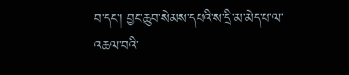བ་དང་། བྱང་ཆུབ་སེམས་དཔའི་ས་དྲི་མ་མེད་པ་ལ་འཆལ་བའི་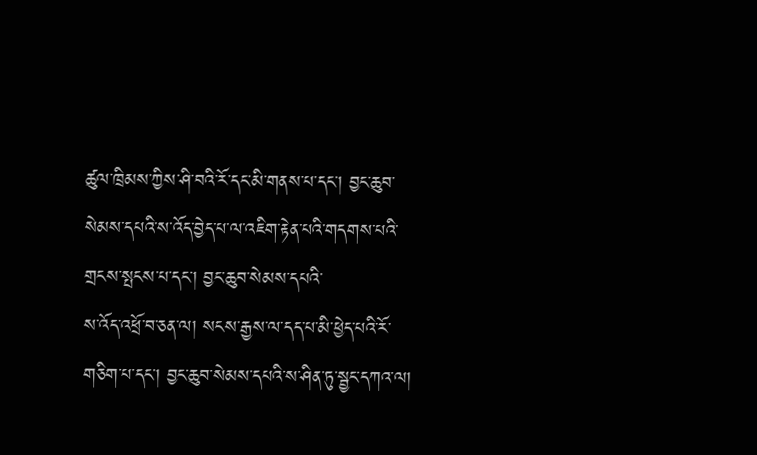ཚུལ་ཁྲིམས་ཀྱིས་ཤི་བའི་རོ་དང་མི་གནས་པ་དང་། བྱང་ཆུབ་སེམས་དཔའི་ས་འོད་བྱེད་པ་ལ་འཇིག་རྟེན་པའི་གདགས་པའི་གྲངས་སྤངས་པ་དང་། བྱང་ཆུབ་སེམས་དཔའི་
ས་འོད་འཕྲོ་བ་ཅན་ལ། སངས་རྒྱས་ལ་དད་པ་མི་ཕྱེད་པའི་རོ་གཅིག་པ་དང་། བྱང་ཆུབ་སེམས་དཔའི་ས་ཤིན་ཏུ་སྦྱང་དཀའ་ལ།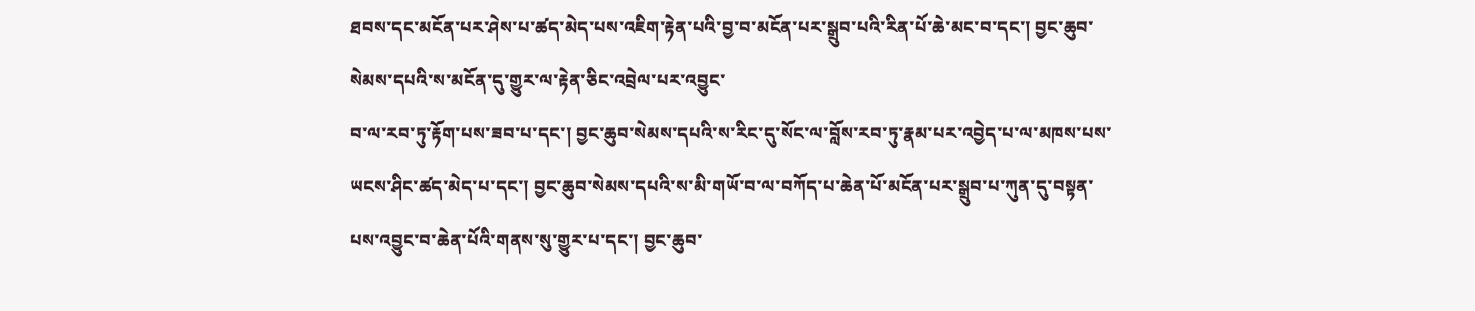ཐབས་དང་མངོན་པར་ཤེས་པ་ཚད་མེད་པས་འཇིག་རྟེན་པའི་བྱ་བ་མངོན་པར་སྒྲུབ་པའི་རིན་པོ་ཆེ་མང་བ་དང་། བྱང་ཆུབ་སེམས་དཔའི་ས་མངོན་དུ་གྱུར་ལ་རྟེན་ཅིང་འབྲེལ་པར་འབྱུང་
བ་ལ་རབ་ཏུ་རྟོག་པས་ཟབ་པ་དང་། བྱང་ཆུབ་སེམས་དཔའི་ས་རིང་དུ་སོང་ལ་བློས་རབ་ཏུ་རྣམ་པར་འབྱེད་པ་ལ་མཁས་པས་ཡངས་ཤིང་ཚད་མེད་པ་དང་། བྱང་ཆུབ་སེམས་དཔའི་ས་མི་གཡོ་བ་ལ་བཀོད་པ་ཆེན་པོ་མངོན་པར་སྒྲུབ་པ་ཀུན་དུ་བསྟན་པས་འབྱུང་བ་ཆེན་པོའི་གནས་སུ་གྱུར་པ་དང་། བྱང་ཆུབ་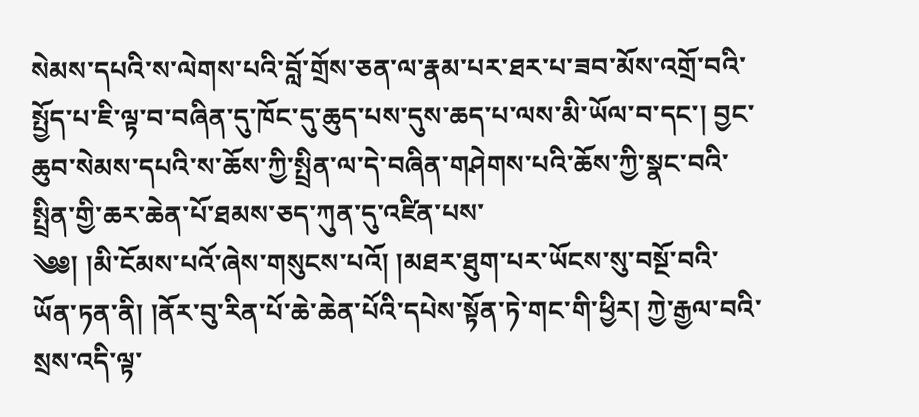སེམས་དཔའི་ས་ལེགས་པའི་བློ་གྲོས་ཅན་ལ་རྣམ་པར་ཐར་པ་ཟབ་མོས་འགྲོ་བའི་སྤྱོད་པ་ཇི་ལྟ་བ་བཞིན་དུ་ཁོང་དུ་ཆུད་པས་དུས་ཆད་པ་ལས་མི་ཡོལ་བ་དང་། བྱང་ཆུབ་སེམས་དཔའི་ས་ཆོས་ཀྱི་སྤྲིན་ལ་དེ་བཞིན་གཤེགས་པའི་ཆོས་ཀྱི་སྣང་བའི་སྤྲིན་གྱི་ཆར་ཆེན་པོ་ཐམས་ཅད་ཀུན་དུ་འཛིན་པས་
༄༅། །མི་ངོམས་པའོ་ཞེས་གསུངས་པའོ། །མཐར་ཐུག་པར་ཡོངས་སུ་བསྔོ་བའི་ཡོན་ཏན་ནི། །ནོར་བུ་རིན་པོ་ཆེ་ཆེན་པོའི་དཔེས་སྟོན་ཏེ་གང་གི་ཕྱིར། ཀྱེ་རྒྱལ་བའི་སྲས་འདི་ལྟ་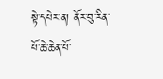སྟེ་དཔེར་ན། ནོར་བུ་རིན་པོ་ཆེ་ཆེན་པོ་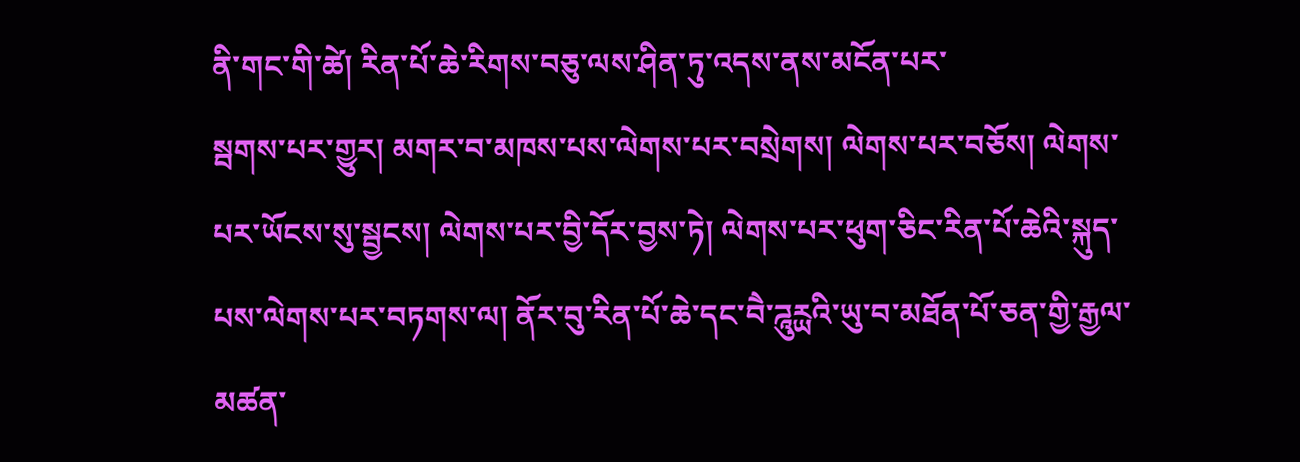ནི་གང་གི་ཚེ། རིན་པོ་ཆེ་རིགས་བཅུ་ལས་ཤིན་ཏུ་འདས་ནས་མངོན་པར་
སྦགས་པར་གྱུར། མགར་བ་མཁས་པས་ལེགས་པར་བསྲེགས། ལེགས་པར་བཅོས། ལེགས་པར་ཡོངས་སུ་སྦྱངས། ལེགས་པར་བྱི་དོར་བྱས་ཏེ། ལེགས་པར་ཕུག་ཅིང་རིན་པོ་ཆེའི་སྐུད་པས་ལེགས་པར་བཏགས་ལ། ནོར་བུ་རིན་པོ་ཆེ་དང་བཻ་ཌཱུཪྻའི་ཡུ་བ་མཐོན་པོ་ཅན་གྱི་རྒྱལ་མཚན་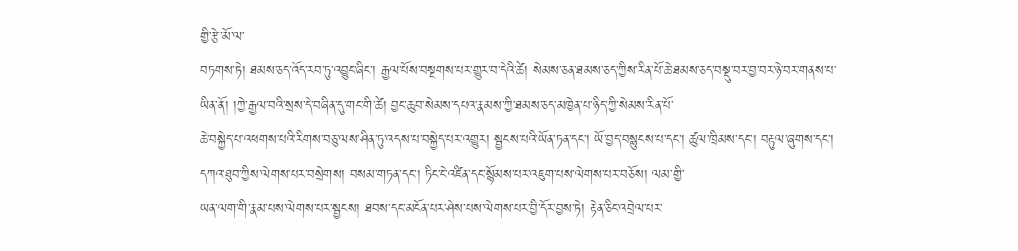གྱི་རྩེ་མོ་ལ་
བཏགས་ཏེ། ཐམས་ཅད་འོད་རབ་ཏུ་འབྱུང་ཞིང་། རྒྱལ་པོས་བསྔགས་པར་གྱུར་བ་དེའི་ཚེ། སེམས་ཅན་ཐམས་ཅད་ཀྱིས་རིན་པོ་ཆེ་ཐམས་ཅད་བསྡུ་བར་བྱ་བར་ཉེ་བར་གནས་པ་ཡིན་ནོ། །ཀྱེ་རྒྱལ་བའི་སྲས་དེ་བཞིན་དུ་གང་གི་ཚེ། བྱང་ཆུབ་སེམས་དཔའ་རྣམས་ཀྱི་ཐམས་ཅད་མཁྱེན་པ་ཉིད་ཀྱི་སེམས་རིན་པོ་
ཆེ་བསྐྱེད་པ་འཕགས་པའི་རིགས་བཅུ་ལས་ཤིན་ཏུ་འདས་པ་བསྐྱེད་པར་འགྱུར། སྦྱངས་པའི་ཡོན་ཏན་དང་། ཡོ་བྱད་བསྙུངས་པ་དང་། ཚུལ་ཁྲིམས་དང་། བརྟུལ་ཞུགས་དང་། དཀའ་ཐུབ་ཀྱིས་ལེགས་པར་བསྲེགས། བསམ་གཏན་དང་། ཏིང་ངེ་འཛིན་དང་སྙོམས་པར་འཇུག་པས་ལེགས་པར་བཅོས། ལམ་གྱི་
ཡན་ལག་གི་རྣམ་པས་ལེགས་པར་སྦྱངས། ཐབས་དང་མངོན་པར་ཤེས་པས་ལེགས་པར་བྱི་དོར་བྱས་ཏེ། རྟེན་ཅིང་འབྲེལ་པར་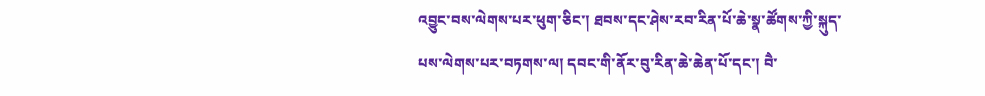འབྱུང་བས་ལེགས་པར་ཕུག་ཅིང་། ཐབས་དང་ཤེས་རབ་རིན་པོ་ཆེ་སྣ་ཚོགས་ཀྱི་སྐུད་པས་ལེགས་པར་བཏགས་ལ། དབང་གི་ནོར་བུ་རིན་ཆེ་ཆེན་པོ་དང་། བཻ་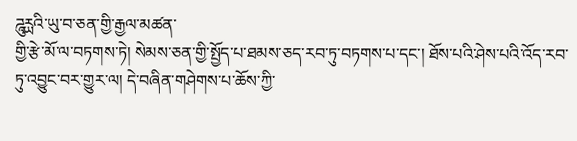ཌཱུཪྻའི་ཡུ་བ་ཅན་གྱི་རྒྱལ་མཚན་
གྱི་རྩེ་མོ་ལ་བཏགས་ཏེ། སེམས་ཅན་གྱི་སྤྱོད་པ་ཐམས་ཅད་རབ་ཏུ་བཏགས་པ་དང་། ཐོས་པའི་ཤེས་པའི་འོད་རབ་ཏུ་འབྱུང་བར་གྱུར་ལ། དེ་བཞིན་གཤེགས་པ་ཆོས་ཀྱི་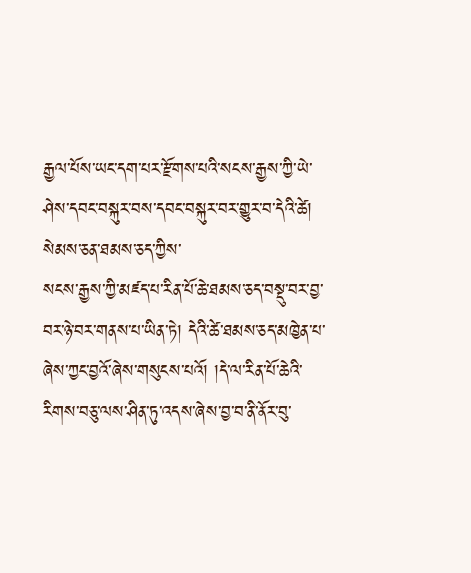རྒྱལ་པོས་ཡང་དག་པར་རྫོགས་པའི་སངས་རྒྱས་ཀྱི་ཡེ་ཤེས་དབང་བསྐུར་བས་དབང་བསྐུར་བར་གྱུར་བ་དེའི་ཚེ། སེམས་ཅན་ཐམས་ཅད་ཀྱིས་
སངས་རྒྱས་ཀྱི་མཛད་པ་རིན་པོ་ཆེ་ཐམས་ཅད་བསྡུ་བར་བྱ་བར་ཉེ་བར་གནས་པ་ཡིན་ཏེ། དེའི་ཚེ་ཐམས་ཅད་མཁྱེན་པ་ཞེས་ཀྱང་བྱའོ་ཞེས་གསུངས་པའོ། །དེ་ལ་རིན་པོ་ཆེའི་རིགས་བཅུ་ལས་ཤིན་ཏུ་འདས་ཞེས་བྱ་བ་ནི་ནོར་བུ་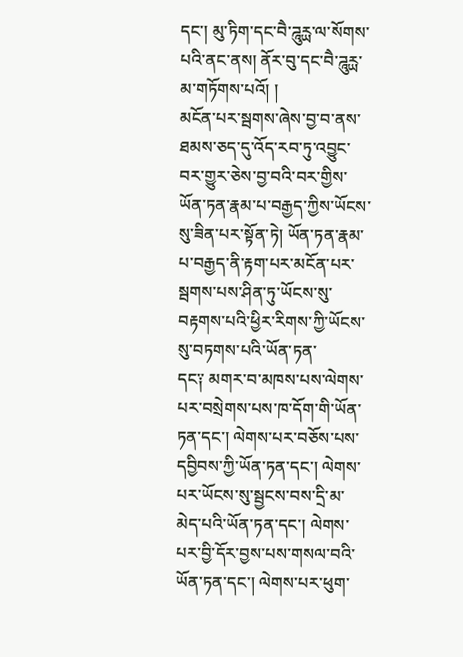དང་། མུ་ཏིག་དང་བཻ་ཌཱུཪྻ་ལ་སོགས་པའི་ནང་ནས། ནོར་བུ་དང་བཻ་ཌཱུཪྻ་མ་གཏོགས་པའོ། །
མངོན་པར་སྦགས་ཞེས་བྱ་བ་ནས་ཐམས་ཅད་དུ་འོད་རབ་ཏུ་འབྱུང་བར་གྱུར་ཅེས་བྱ་བའི་བར་གྱིས་ཡོན་ཏན་རྣམ་པ་བརྒྱད་ཀྱིས་ཡོངས་སུ་ཟིན་པར་སྟོན་ཏེ། ཡོན་ཏན་རྣམ་པ་བརྒྱད་ནི་རྟག་པར་མངོན་པར་སྦགས་པས་ཤིན་ཏུ་ཡོངས་སུ་བརྟགས་པའི་ཕྱིར་རིགས་ཀྱི་ཡོངས་སུ་བཏགས་པའི་ཡོན་ཏན་
དང༑ མགར་བ་མཁས་པས་ལེགས་པར་བསྲེགས་པས་ཁ་དོག་གི་ཡོན་ཏན་དང་། ལེགས་པར་བཅོས་པས་དབྱིབས་ཀྱི་ཡོན་ཏན་དང་། ལེགས་པར་ཡོངས་སུ་སྦྱངས་བས་དྲི་མ་མེད་པའི་ཡོན་ཏན་དང་། ལེགས་པར་བྱི་དོར་བྱས་པས་གསལ་བའི་ཡོན་ཏན་དང་། ལེགས་པར་ཕུག་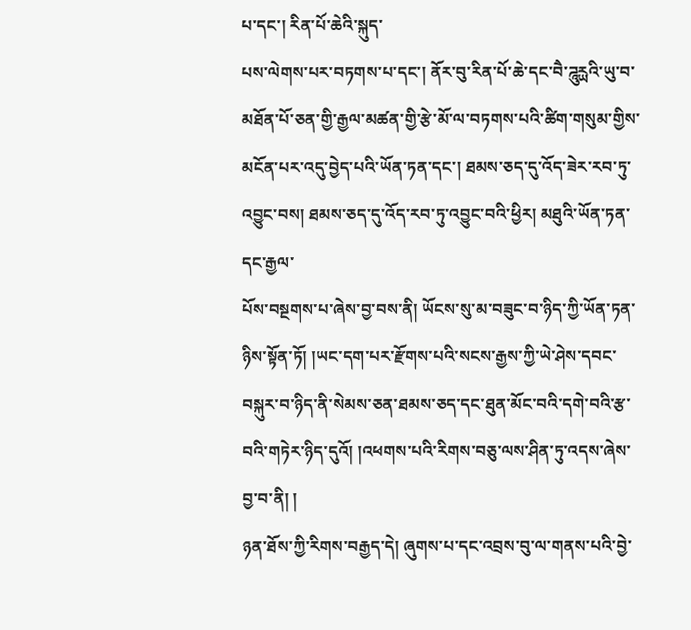པ་དང་། རིན་པོ་ཆེའི་སྐུད་
པས་ལེགས་པར་བཏགས་པ་དང་། ནོར་བུ་རིན་པོ་ཆེ་དང་བཻ་ཌཱུཪྻའི་ཡུ་བ་མཐོན་པོ་ཅན་གྱི་རྒྱལ་མཚན་གྱི་རྩེ་མོ་ལ་བཏགས་པའི་ཚིག་གསུམ་གྱིས་མངོན་པར་འདུ་བྱེད་པའི་ཡོན་ཏན་དང་། ཐམས་ཅད་དུ་འོད་ཟེར་རབ་ཏུ་འབྱུང་བས། ཐམས་ཅད་དུ་འོད་རབ་ཏུ་འབྱུང་བའི་ཕྱིར། མཐུའི་ཡོན་ཏན་དང་རྒྱལ་
པོས་བསྔགས་པ་ཞེས་བྱ་བས་ནི། ཡོངས་སུ་མ་བཟུང་བ་ཉིད་ཀྱི་ཡོན་ཏན་ཉིས་སྟོན་ཏོ། །ཡང་དག་པར་རྫོགས་པའི་སངས་རྒྱས་ཀྱི་ཡེ་ཤེས་དབང་བསྐུར་བ་ཉིད་ནི་སེམས་ཅན་ཐམས་ཅད་དང་ཐུན་མོང་བའི་དགེ་བའི་རྩ་བའི་གཏེར་ཉིད་དུའོ། །འཕགས་པའི་རིགས་བཅུ་ལས་ཤིན་ཏུ་འདས་ཞེས་བྱ་བ་ནི། །
ཉན་ཐོས་ཀྱི་རིགས་བརྒྱད་དེ། ཞུགས་པ་དང་འབྲས་བུ་ལ་གནས་པའི་བྱེ་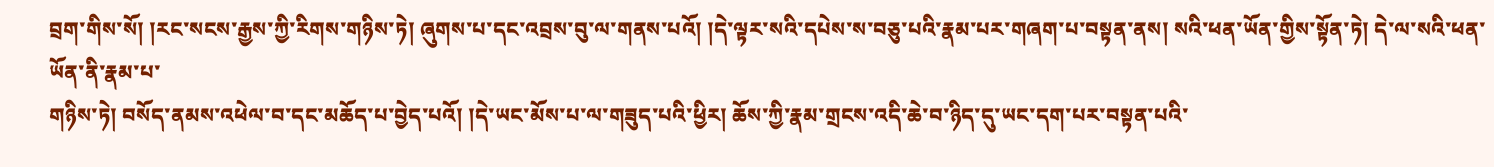བྲག་གིས་སོ། །རང་སངས་རྒྱས་ཀྱི་རིགས་གཉིས་ཏེ། ཞུགས་པ་དང་འབྲས་བུ་ལ་གནས་པའོ། །དེ་ལྟར་སའི་དཔེས་ས་བཅུ་པའི་རྣམ་པར་གཞག་པ་བསྟན་ནས། སའི་ཕན་ཡོན་གྱིས་སྟོན་ཏེ། དེ་ལ་སའི་ཕན་ཡོན་ནི་རྣམ་པ་
གཉིས་ཏེ། བསོད་ནམས་འཕེལ་བ་དང་མཆོད་པ་བྱེད་པའོ། །དེ་ཡང་མོས་པ་ལ་གཟུད་པའི་ཕྱིར། ཆོས་ཀྱི་རྣམ་གྲངས་འདི་ཆེ་བ་ཉིད་དུ་ཡང་དག་པར་བསྟན་པའི་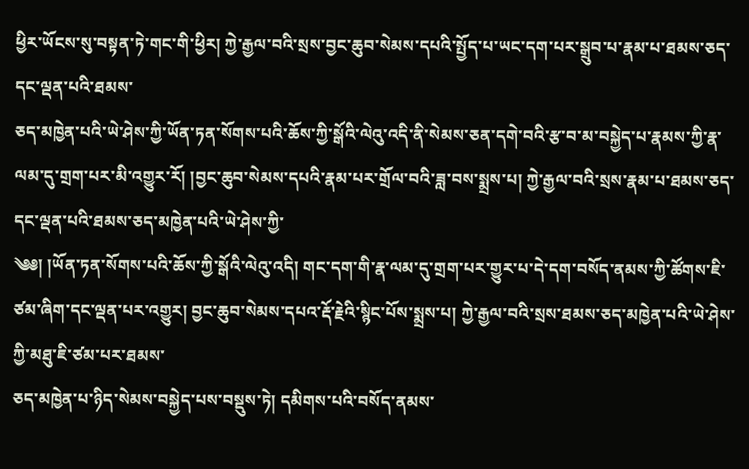ཕྱིར་ཡོངས་སུ་བསྟན་ཏེ་གང་གི་ཕྱིར། ཀྱེ་རྒྱལ་བའི་སྲས་བྱང་ཆུབ་སེམས་དཔའི་སྤྱོད་པ་ཡང་དག་པར་སྒྲུབ་པ་རྣམ་པ་ཐམས་ཅད་དང་ལྡན་པའི་ཐམས་
ཅད་མཁྱེན་པའི་ཡེ་ཤེས་ཀྱི་ཡོན་ཏན་སོགས་པའི་ཆོས་ཀྱི་སྒོའི་ལེའུ་འདི་ནི་སེམས་ཅན་དགེ་བའི་རྩ་བ་མ་བསྐྱེད་པ་རྣམས་ཀྱི་རྣ་ལམ་དུ་གྲག་པར་མི་འགྱུར་རོ། །བྱང་ཆུབ་སེམས་དཔའི་རྣམ་པར་གྲོལ་བའི་ཟླ་བས་སྨྲས་པ། ཀྱེ་རྒྱལ་བའི་སྲས་རྣམ་པ་ཐམས་ཅད་དང་ལྡན་པའི་ཐམས་ཅད་མཁྱེན་པའི་ཡེ་ཤེས་ཀྱི་
༄༅། །ཡོན་ཏན་སོགས་པའི་ཆོས་ཀྱི་སྒོའི་ལེའུ་འདི། གང་དག་གི་རྣ་ལམ་དུ་གྲག་པར་གྱུར་པ་དེ་དག་བསོད་ནམས་ཀྱི་ཚོགས་ཇི་ཙམ་ཞིག་དང་ལྡན་པར་འགྱུར། བྱང་ཆུབ་སེམས་དཔའ་རྡོ་རྗེའི་སྙིང་པོས་སྨྲས་པ། ཀྱེ་རྒྱལ་བའི་སྲས་ཐམས་ཅད་མཁྱེན་པའི་ཡེ་ཤེས་ཀྱི་མཐུ་ཇི་ཙམ་པར་ཐམས་
ཅད་མཁྱེན་པ་ཉིད་སེམས་བསྐྱེད་པས་བསྡུས་ཏེ། དམིགས་པའི་བསོད་ནམས་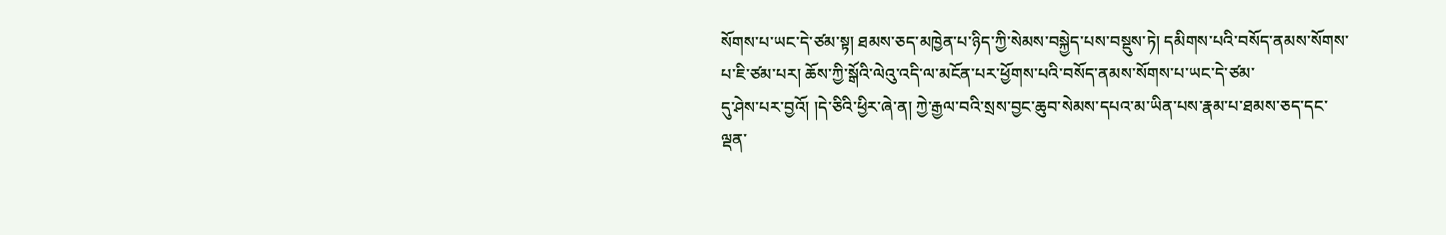སོགས་པ་ཡང་དེ་ཙམ་སྟ། ཐམས་ཅད་མཁྱེན་པ་ཉིད་ཀྱི་སེམས་བསྐྱེད་པས་བསྡུས་ཏེ། དམིགས་པའི་བསོད་ནམས་སོགས་པ་ཇི་ཙམ་པར། ཆོས་ཀྱི་སྒོའི་ལེའུ་འདི་ལ་མངོན་པར་ཕྱོགས་པའི་བསོད་ནམས་སོགས་པ་ཡང་དེ་ཙམ་
དུ་ཤེས་པར་བྱའོ། །དེ་ཅིའི་ཕྱིར་ཞེ་ན། ཀྱེ་རྒྱལ་བའི་སྲས་བྱང་ཆུབ་སེམས་དཔའ་མ་ཡིན་པས་རྣམ་པ་ཐམས་ཅད་དང་ལྡན་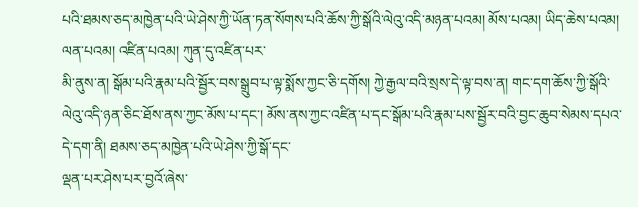པའི་ཐམས་ཅད་མཁྱེན་པའི་ཡེ་ཤེས་ཀྱི་ཡོན་ཏན་སོགས་པའི་ཆོས་ཀྱི་སྒོའི་ལེའུ་འདི་མཉན་པའམ། མོས་པའམ། ཡིད་ཆེས་པའམ། ལན་པའམ། འཛིན་པའམ། ཀུན་དུ་འཛིན་པར་
མི་ནུས་ན། སྒོམ་པའི་རྣམ་པའི་སྦྱོར་བས་སྒྲུབ་པ་ལྟ་སྨོས་ཀྱང་ཅི་དགོས། ཀྱེ་རྒྱལ་བའི་སྲས་དེ་ལྟ་བས་ན། གང་དག་ཆོས་ཀྱི་སྒོའི་ལེའུ་འདི་ཉན་ཅིང་ཐོས་ནས་ཀྱང་མོས་པ་དང་། མོས་ནས་ཀྱང་འཛིན་པ་དང་སྒོམ་པའི་རྣམ་པས་སྦྱོར་བའི་བྱང་ཆུབ་སེམས་དཔའ་དེ་དག་ནི། ཐམས་ཅད་མཁྱེན་པའི་ཡེ་ཤེས་ཀྱི་སྒོ་དང་
ལྡན་པར་ཤེས་པར་བྱའོ་ཞེས་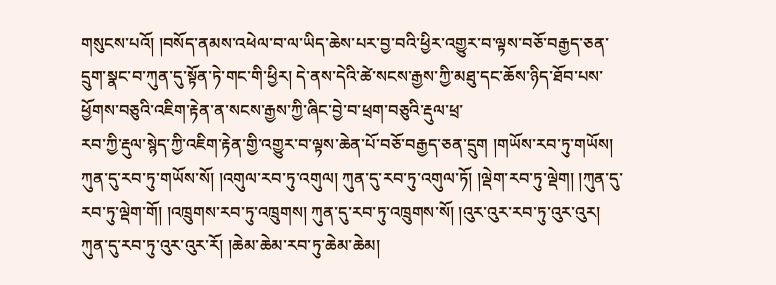གསུངས་པའོ། །བསོད་ནམས་འཕེལ་བ་ལ་ཡིད་ཆེས་པར་བྱ་བའི་ཕྱིར་འགྱུར་བ་ལྟས་བཅོ་བརྒྱད་ཅན་དྲུག་སྣང་བ་ཀུན་དུ་སྟོན་ཏེ་གང་གི་ཕྱིར། དེ་ནས་དེའི་ཚེ་སངས་རྒྱས་ཀྱི་མཐུ་དང་ཆོས་ཉིད་ཐོབ་པས་ཕྱོགས་བཅུའི་འཇིག་རྟེན་ན་སངས་རྒྱས་ཀྱི་ཞིང་བྱེ་བ་ཕྲག་བཅུའི་རྡུལ་ཕྲ་
རབ་ཀྱི་རྡུལ་སྙེད་ཀྱི་འཇིག་རྟེན་གྱི་འགྱུར་བ་ལྟས་ཆེན་པོ་བཅོ་བརྒྱད་ཅན་དྲུག །གཡོས་རབ་ཏུ་གཡོས། ཀུན་དུ་རབ་ཏུ་གཡོས་སོ། །འགུལ་རབ་ཏུ་འགུལ། ཀུན་དུ་རབ་ཏུ་འགུལ་ཏོ། །ལྡེག་རབ་ཏུ་ལྡེག། །ཀུན་དུ་རབ་ཏུ་ལྡེག་གོ། །འཁྲུགས་རབ་ཏུ་འཁྲུགས། ཀུན་དུ་རབ་ཏུ་འཁྲུགས་སོ། །འུར་འུར་རབ་ཏུ་འུར་འུར།
ཀུན་དུ་རབ་ཏུ་འུར་འུར་རོ། །ཆེམ་ཆེམ་རབ་ཏུ་ཆེམ་ཆེམ།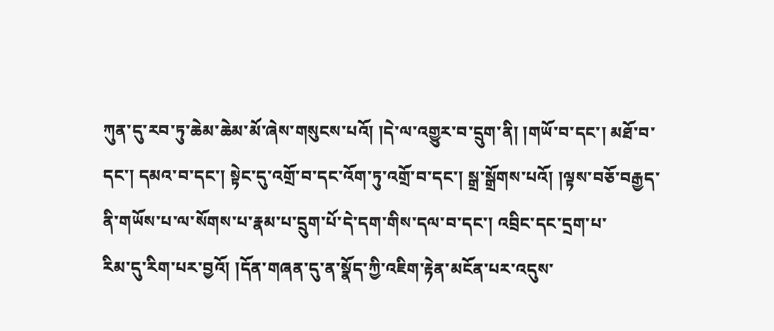ཀུན་དུ་རབ་ཏུ་ཆེམ་ཆེམ་མོ་ཞེས་གསུངས་པའོ། །དེ་ལ་འགྱུར་བ་དྲུག་ནི། །གཡོ་བ་དང་། མཐོ་བ་དང་། དམའ་བ་དང་། སྟེང་དུ་འགྲོ་བ་དང་འོག་ཏུ་འགྲོ་བ་དང་། སྒྲ་སྒྲོགས་པའོ། །ལྟས་བཅོ་བརྒྱད་ནི་གཡོས་པ་ལ་སོགས་པ་རྣམ་པ་དྲུག་པོ་དེ་དག་གིས་དལ་བ་དང་། འབྲིང་དང་དྲག་པ་
རིམ་དུ་རིག་པར་བྱའོ། །དོན་གཞན་དུ་ན་སྣོད་ཀྱི་འཇིག་རྟེན་མངོན་པར་འདུས་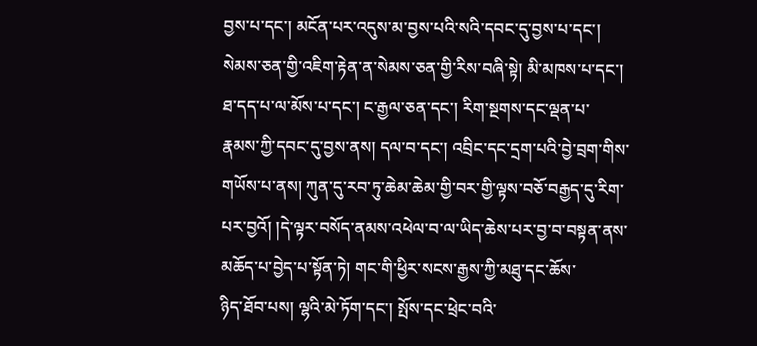བྱས་པ་དང་། མངོན་པར་འདུས་མ་བྱས་པའི་སའི་དབང་དུ་བྱས་པ་དང་། སེམས་ཅན་གྱི་འཇིག་རྟེན་ན་སེམས་ཅན་གྱི་རིས་བཞི་སྟེ། མི་མཁས་པ་དང་། ཐ་དད་པ་ལ་མོས་པ་དང་། ང་རྒྱལ་ཅན་དང་། རིག་སྔགས་དང་ལྡན་པ་
རྣམས་ཀྱི་དབང་དུ་བྱས་ནས། དལ་བ་དང་། འབྲིང་དང་དྲག་པའི་བྱེ་བྲག་གིས་གཡོས་པ་ནས། ཀུན་དུ་རབ་ཏུ་ཆེམ་ཆེམ་གྱི་བར་གྱི་ལྟས་བཅོ་བརྒྱད་དུ་རིག་པར་བྱའོ། །དེ་ལྟར་བསོད་ནམས་འཕེལ་བ་ལ་ཡིད་ཆེས་པར་བྱ་བ་བསྟན་ནས་མཆོད་པ་བྱེད་པ་སྟོན་ཏེ། གང་གི་ཕྱིར་སངས་རྒྱས་ཀྱི་མཐུ་དང་ཆོས་
ཉིད་ཐོབ་པས། ལྷའི་མེ་ཏོག་དང་། སྤོས་དང་ཕྲེང་བའི་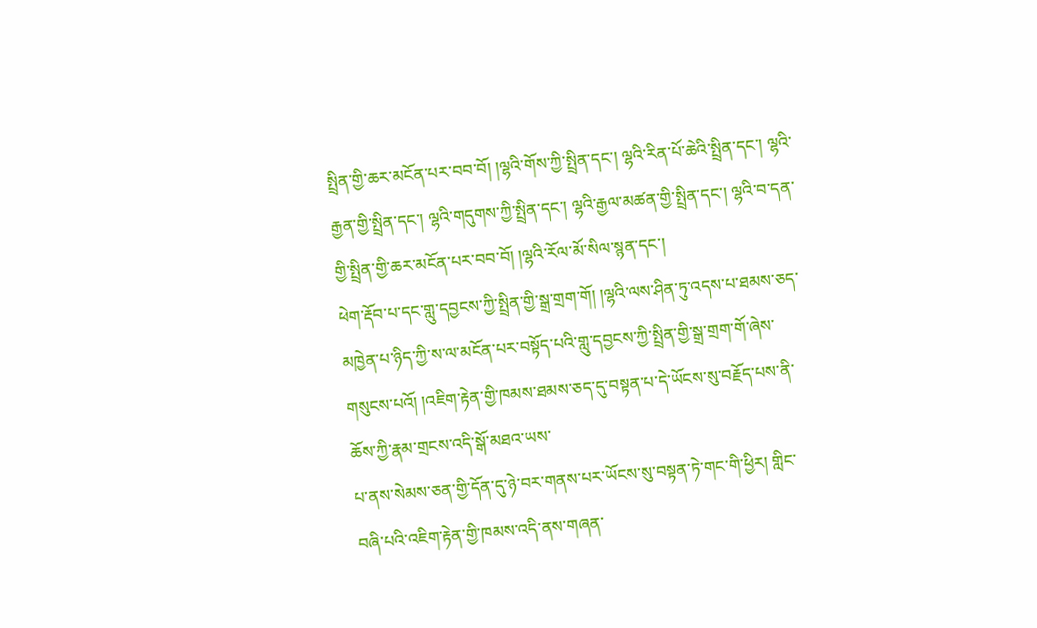སྤྲིན་གྱི་ཆར་མངོན་པར་བབ་བོ། །ལྷའི་གོས་ཀྱི་སྤྲིན་དང་། ལྷའི་རིན་པོ་ཆེའི་སྤྲིན་དང་། ལྷའི་རྒྱན་གྱི་སྤྲིན་དང་། ལྷའི་གདུགས་ཀྱི་སྤྲིན་དང་། ལྷའི་རྒྱལ་མཚན་གྱི་སྤྲིན་དང་། ལྷའི་བ་དན་གྱི་སྤྲིན་གྱི་ཆར་མངོན་པར་བབ་བོ། །ལྷའི་རོལ་མོ་སིལ་སྙན་དང་།
ཕེག་རྡོབ་པ་དང་གླུ་དབྱངས་ཀྱི་སྤྲིན་གྱི་སྒྲ་གྲག་གོ། །ལྷའི་ལས་ཤིན་ཏུ་འདས་པ་ཐམས་ཅད་མཁྱེན་པ་ཉིད་ཀྱི་ས་ལ་མངོན་པར་བསྟོད་པའི་གླུ་དབྱངས་ཀྱི་སྤྲིན་གྱི་སྒྲ་གྲག་གོ་ཞེས་གསུངས་པའོ། །འཇིག་རྟེན་གྱི་ཁམས་ཐམས་ཅད་དུ་བསྟན་པ་དེ་ཡོངས་སུ་བརྗོད་པས་ནི་ཆོས་ཀྱི་རྣམ་གྲངས་འདི་སྒོ་མཐའ་ཡས་
པ་ནས་སེམས་ཅན་གྱི་དོན་དུ་ཉེ་བར་གནས་པར་ཡོངས་སུ་བསྟན་ཏེ་གང་གི་ཕྱིར། གླིང་བཞི་པའི་འཇིག་རྟེན་གྱི་ཁམས་འདི་ནས་གཞན་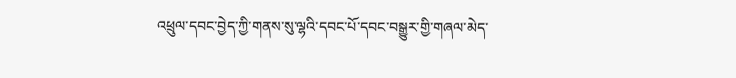འཕྲུལ་དབང་བྱེད་ཀྱི་གནས་སུ་ལྷའི་དབང་པོ་དབང་བསྒྱུར་གྱི་གཞལ་མེད་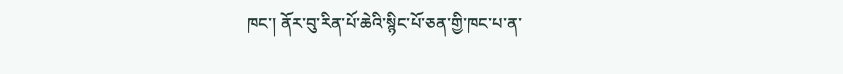ཁང་། ནོར་བུ་རིན་པོ་ཆེའི་སྙིང་པོ་ཅན་གྱི་ཁང་པ་ན་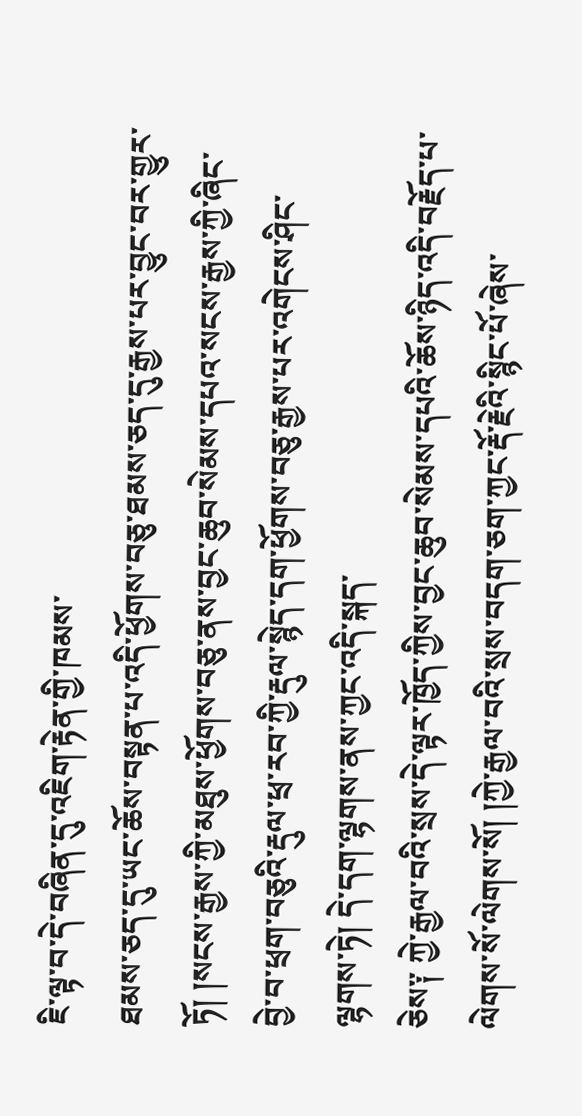ཇི་ལྟ་བ་དེ་བཞིན་དུ་འཇིག་རྟེན་གྱི་ཁམས་
ཐམས་ཅད་དུ་ཡང་ཆོས་བསྟན་པ་འདི་ཕྱོགས་བཅུ་ཐམས་ཅད་དུ་རྒྱས་པར་བྱུང་བར་གྱུར་ཏོ། །སངས་རྒྱས་ཀྱི་མཐུས་ཕྱོགས་བཅུ་ནས་བྱང་ཆུབ་སེམས་དཔའ་སངས་རྒྱས་ཀྱི་ཞིང་བྱེ་བ་ཕྲག་བཅུའི་རྡུལ་ཕྲ་རབ་ཀྱི་རྡུལ་སྙེད་དག་ཕྱོགས་བཅུ་རྒྱས་པར་འགེངས་ཤིང་ལྷགས་ཏེ། དེ་དག་ལྷགས་ནས་ཀྱང་འདི་སྐད་
ཅེས༑ ཀྱེ་རྒྱལ་བའི་སྲས་དེ་ལྟར་ཁྱོད་ཀྱིས་བྱང་ཆུབ་སེམས་དཔའི་ཆོས་ཉིད་འདི་བརྗོད་པ་ལེགས་སོ་ལེགས་སོ། །ཀྱེ་རྒྱལ་བའི་སྲས་བདག་ཅག་ཀྱང་རྡོ་རྗེའི་སྙིང་པོ་ཞེས་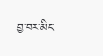བྱ་བར་མིང་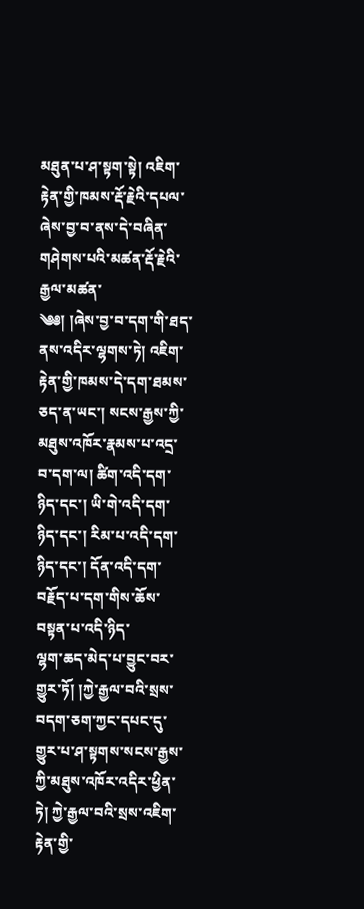མཐུན་པ་ཤ་སྟག་སྟེ། འཇིག་རྟེན་གྱི་ཁམས་རྡོ་རྗེའི་དཔལ་ཞེས་བྱ་བ་ནས་དེ་བཞིན་གཤེགས་པའི་མཚན་རྡོ་རྗེའི་རྒྱལ་མཚན་
༄༅། །ཞེས་བྱ་བ་དག་གི་ཐད་ནས་འདིར་ལྷགས་ཏེ། འཇིག་རྟེན་གྱི་ཁམས་དེ་དག་ཐམས་ཅད་ན་ཡང་། སངས་རྒྱས་ཀྱི་མཐུས་འཁོར་རྣམས་པ་འདྲ་བ་དག་ལ། ཚིག་འདི་དག་ཉིད་དང་། ཡི་གེ་འདི་དག་ཉིད་དང་། རིམ་པ་འདི་དག་ཉིད་དང་། དོན་འདི་དག་བརྗོད་པ་དག་གིས་ཆོས་བསྟན་པ་འདི་ཉིད་
ལྷག་ཆད་མེད་པ་བྱུང་བར་གྱུར་ཏོ། །ཀྱེ་རྒྱལ་བའི་སྲས་བདག་ཅག་ཀྱང་དཔང་དུ་གྱུར་པ་ཤ་སྟགས་སངས་རྒྱས་ཀྱི་མཐུས་འཁོར་འདིར་ཕྱིན་ཏེ། ཀྱེ་རྒྱལ་བའི་སྲས་འཇིག་རྟེན་གྱི་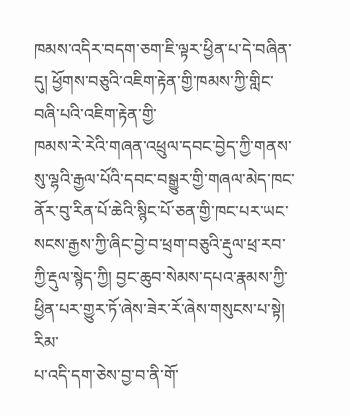ཁམས་འདིར་བདག་ཅག་ཇི་ལྟར་ཕྱིན་པ་དེ་བཞིན་དུ། ཕྱོགས་བཅུའི་འཇིག་རྟེན་གྱི་ཁམས་ཀྱི་གླིང་བཞི་པའི་འཇིག་རྟེན་གྱི་
ཁམས་རེ་རེའི་གཞན་འཕྲུལ་དབང་བྱེད་ཀྱི་གནས་སུ་ལྷའི་རྒྱལ་པོའི་དབང་བསྒྱུར་གྱི་གཞལ་མེད་ཁང་ནོར་བུ་རིན་པོ་ཆེའི་སྙིང་པོ་ཅན་གྱི་ཁང་པར་ཡང་སངས་རྒྱས་ཀྱི་ཞིང་བྱེ་བ་ཕྲག་བཅུའི་རྡུལ་ཕྲ་རབ་ཀྱི་རྡུལ་སྙེད་ཀྱི། བྱང་ཆུབ་སེམས་དཔའ་རྣམས་ཀྱི་ཕྱིན་པར་གྱུར་ཏོ་ཞེས་ཟེར་རོ་ཞེས་གསུངས་པ་སྟེ། རིམ་
པ་འདི་དག་ཅེས་བྱ་བ་ནི་གོ་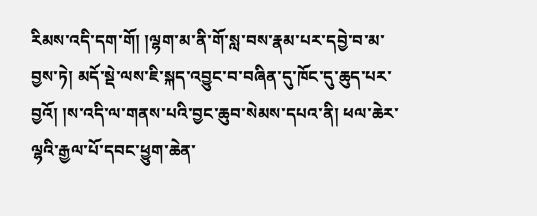རིམས་འདི་དག་གོ། །ལྷག་མ་ནི་གོ་སླ་བས་རྣམ་པར་དབྱེ་བ་མ་བྱས་ཏེ། མདོ་སྡེ་ལས་ཇི་སྐད་འབྱུང་བ་བཞིན་དུ་ཁོང་དུ་ཆུད་པར་བྱའོ། །ས་འདི་ལ་གནས་པའི་བྱང་ཆུབ་སེམས་དཔའ་ནི། ཕལ་ཆེར་ལྷའི་རྒྱལ་པོ་དབང་ཕྱུག་ཆེན་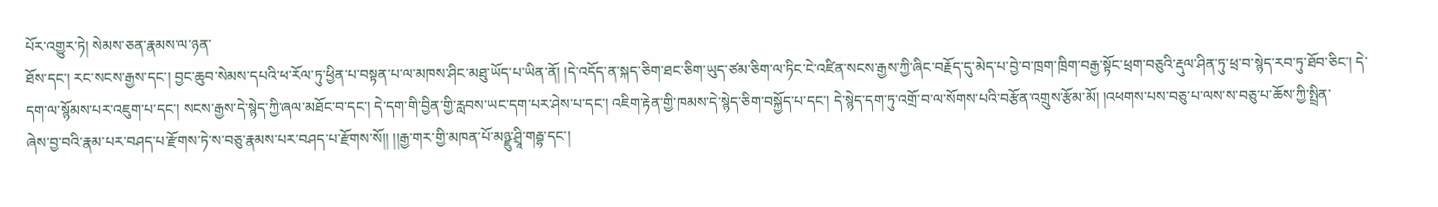པོར་འགྱུར་ཏེ། སེམས་ཅན་རྣམས་ལ་ཉན་
ཐོས་དང་། རང་སངས་རྒྱས་དང་། བྱང་ཆུབ་སེམས་དཔའི་ཕ་རོལ་ཏུ་ཕྱིན་པ་བསྟན་པ་ལ་མཁས་ཤིང་མཐུ་ཡོད་པ་ཡིན་ནོ། །དེ་འདོད་ན་སྐད་ཅིག་ཐང་ཅིག་ཡུད་ཙམ་ཅིག་ལ་ཏིང་ངེ་འཛིན་སངས་རྒྱས་ཀྱི་ཞིང་བརྗོད་དུ་མེད་པ་བྱེ་བ་ཁྲག་ཁྲིག་བརྒྱ་སྟོང་ཕྲག་བཅུའི་རྡུལ་ཤིན་ཏུ་ཕྲ་བ་སྙེད་རབ་ཏུ་ཐོབ་ཅིང་། དེ་
དག་ལ་སྙོམས་པར་འཇུག་པ་དང་། སངས་རྒྱས་དེ་སྙེད་ཀྱི་ཞལ་མཐོང་བ་དང་། དེ་དག་གི་བྱིན་གྱི་རླབས་ཡང་དག་པར་ཤེས་པ་དང་། འཇིག་རྟེན་གྱི་ཁམས་དེ་སྙེད་ཅིག་བསྐྱོད་པ་དང་། དེ་སྙེད་དག་ཏུ་འགྲོ་བ་ལ་སོགས་པའི་བརྩོན་འགྲུས་རྩོམ་མོ། །འཕགས་པས་བཅུ་པ་ལས་ས་བཅུ་པ་ཆོས་ཀྱི་སྤྲིན་
ཞེས་བྱ་བའི་རྣམ་པར་བཤད་པ་རྫོགས་ཏེ་ས་བཅུ་རྣམས་པར་བཤད་པ་རྫོགས་སོ།། །།རྒྱ་གར་གྱི་མཁན་པོ་མཉྫུ་ཤྲཱི་གརྦྷ་དང་།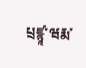པྲཛྙཱ་ཝརྨ་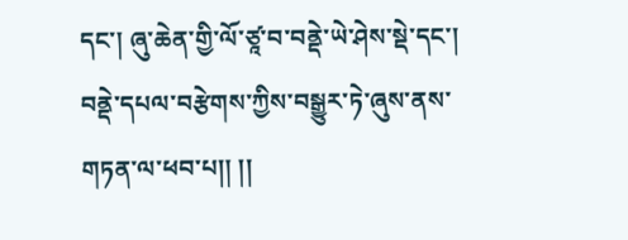དང་། ཞུ་ཆེན་གྱི་ལོ་ཙཱ་བ་བནྡེ་ཡེ་ཤེས་སྡེ་དང་། བནྡེ་དཔལ་བརྩེགས་ཀྱིས་བསྒྱུར་ཏེ་ཞུས་ནས་གཏན་ལ་ཕབ་པ།། །།